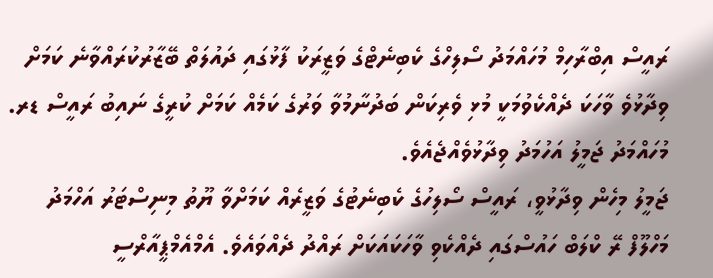ރައީސް އިބްރާހިމް މުހައްމަދު ސޯލިހްގެ ކެބިނެޓްގެ ވަޒީރަކު ފާޅުގައި ދައުލަތް ބޭޒާރުކުރައްވާނެ ކަމަށް ވިދާޅުވެ ވާހަކަ ދެއްކެވުމަކީ މުޅި ވެރިކަން ބަދުނާމުވާ ވަރުގެ ކަމެއް ކަމަށް ކުރީގެ ނައިބު ރައީސް ޑރ. މުހައްމަދު ޖަމީލު އަހުމަދު ވިދާޅުވެއްޖެއެވެ.
ޖަމީލު މިހެން ވިދާޅުވީ، ރައީސް ސޯލިހުގެ ކެބިނެޓުގެ ވަޒީރެއް ކަމަށްވާ ޔޫތު މިނިސްޓަރު އަހްމަދު މަހްލޫފް ރޭ ކްލަބް ހައުސްގައި ދެއްކެވި ވާހަކައަކަށް ރައްދު ދެއްވައެވެ. އެމްއެމްޕީއާރްސީ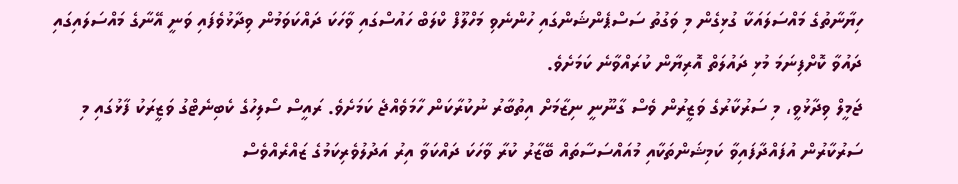ހިޔާނާތުގެ މައްސަލައަކާ ގުޅިގެން މި ވަގުތު ސަސްޕެންޝަންގައި ހުންނެވި މަހްލޫފް ކްލަބް ހައުސްގައި ވާހަކަ ދައްކަވަމުން ވިދާޅުވެފައި ވަނީ އޭނާގެ މައްސަލައިގައި ދައުވާ ކޮށްފިނަމަ މުޅި ދައުލަތް އޮރިޔާން ކުރައްވާނެ ކަމަށެވެ.
ޖަމީލް ވިދާޅުވީ، މި ސަރުކާރުގެ ވަޒީރުން ވެސް ގާނޫނީ ނިޒާމަށް އިތުބާރު ނުކުރާކަން ހާމަވެއްޖެ ކަމަށެވެ. ރައީސް ސޯލިހުގެ ކެބިނެޓްގު ވަޒީރަކު ފާޅުގައި މި ސަރުކާރުން އުފައްދާފައިވާ ކަމިޝަންތަކާއި މުއައްސަސާތައް ބޭޒާރު ކުރާ ވާހަކަ ދައްކަވާ އިރު އަދުލުވެރިކަމުގެ ޒައްރެއްވެސް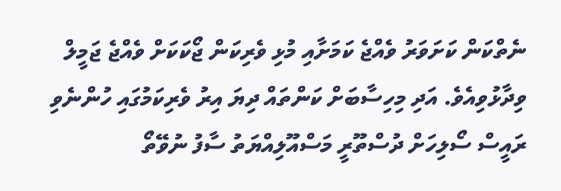ނެތްކަން ކަށަވަރު ވެއްޖެ ކަމަށާއި މުޅި ވެރިކަން ޖޯކަކަށް ވެއްޖެ ޖަމީލް ވިދާޅުވިއެވެ. އަދި މިހިސާބަށް ކަންތައް ދިޔަ އިރު ވެރިކަމުގައި ހުންނެވި ރައީސް ސޯލިހަށް ދުސްތޫރީ މަސްއޫލިއްޔަތު ސާފު ނުވޭތޯ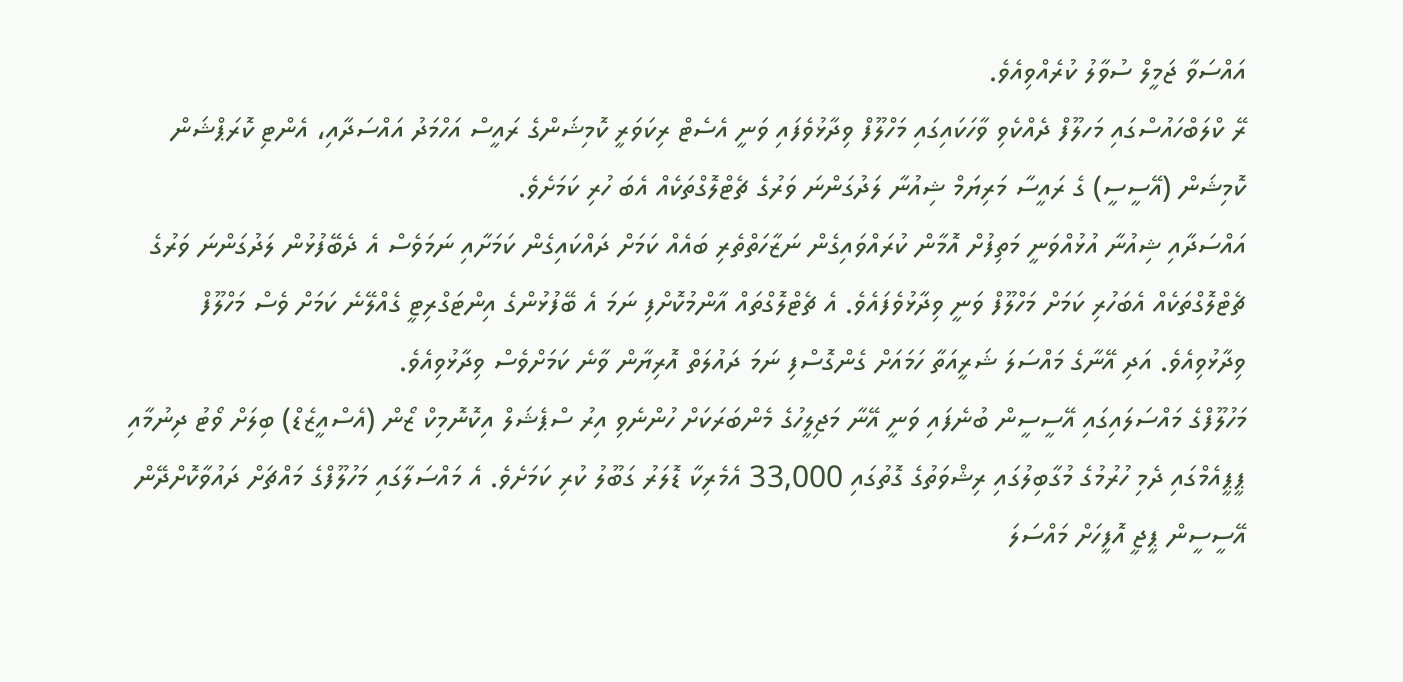އައްސަވާ ޖަމީލް ސުވާލު ކުރެއްވިއެވެ.
ރޭ ކްލަބްހައުސްގައި މަހލޫފް ދެއްކެވި ވާހަކައިގައި މަހްލޫފް ވިދާޅުވެފައި ވަނީ އެސެޓް ރިކަވަރީ ކޮމިޝަންގެ ރައީސް އަހްމަދު އައްސަދާއި، އެންޓި ކޮރަޕްޝަން ކޮމިޝަން (އޭސީސީ) ގެ ރައީސާ މަރިޔަމް ޝިއުނާ ލަދުގަންނަ ވަރުގެ ޗެޓްލޮގްތަކެއް އެބަ ހުރި ކަމަށެވެ.
އައްސަދާއި ޝިއުނާ އުޅުއްވަނީ މަތިފުށް އޮމާން ކުރައްވައިގެން ނަޒާހަތްތެރި ބައެއް ކަމަށް ދައްކައިގެން ކަމަށާއި ނަމަވެސް އެ ދެބޭފުޅުން ލަދުގަންނަ ވަރުގެ ޗެޓްލޮގްތަކެއް އެބަހުރި ކަމަށް މަހްލޫފް ވަނީ ވިދާޅުވެފައެވެ. އެ ޗެޓްލޮގްތައް އާންމުކޮށްފި ނަމަ އެ ބޭފުޅުންގެ އިންޓަގްރިޓީ ގެއްލޭނެ ކަމަށް ވެސް މަހްލޫފް ވިދާޅުވިއެވެ. އަދި އޭނާގެ މައްސަލަ ޝަރީއަތާ ހަމައަށް ގެންގޮސްފި ނަމަ ދައުލަތް އޮރިޔާން ވާނެ ކަމަށްވެސް ވިދާޅުވިއެވެ.
މަހުލޫފްގެ މައްސަލައިގައި އޭސީސީން ބުނެފައި ވަނީ އޭނާ މަޖިލީހުގެ މެންބަރަކަށް ހުންނެވި އިރު ސްޕެޝަލް އިކޮނޮމިކް ޒޯން (އެސްއީޒެޑް) ބިލަށް ވޯޓު ދިނުމާއި ޕީޕީއެމްގައި ދެމި ހުރުމުގެ މުގާބިލުގައި ރިޝްވަތުގެ ގޮތުގައި 33,000 އެމެރިކާ ޑޮލަރު ގަބޫލު ކުރި ކަމަށެވެ. އެ މައްސަލާގައި މަހުލޫފްގެ މައްޗަށް ދައުވާކޮށްދޭން އޭސީސީން ޕީޖީ އޮފީހަށް މައްސަލަ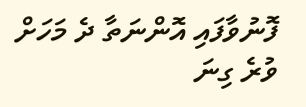ފޮނުވާފައި އޮންނަތާ ދެ މަހަށް ވުރެ ގިނަ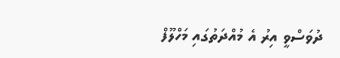ދުވަސްވީ އިރު އެ މުއްދަތުގައި މަހްލޫފް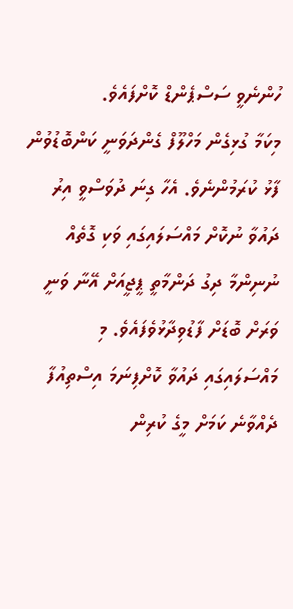ހުންނެވީ ސަސްޕެންޑް ކޮށްފައެވެ.
މިކަމާ ގުޅިގެން މަހްލޫފް ގެންދަވަނީ ކަންބޮޑުވުން ފާޅު ކުރަމުންނެވެ. އެހާ ގިނަ ދުވަސްވީ އިރު ދައުވާ ނުކޮށް މައްސަލައިގައި ވަކި ގޮތެއް ނުނިންމާ ދިގު ދަންމާތީ ޕީޖީއަށް އޭނާ ވަނީ ވަރަށް ބޮޑަށް ފާޑުވިދާޅުވެފައެވެ. މި މައްސަލައިގައި ދައުވާ ކޮށްފިނަމަ އިސްތިއުފާ ދެއްވާނެ ކަމަށް މީގެ ކުރިން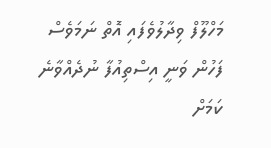މަހްލޫފް ވިދާލުވެފައި އޮތް ނަމަވެސް ފަހުން ވަނީ އިސްތިއުފާ ނުދެއްވާނެ ކަމަށް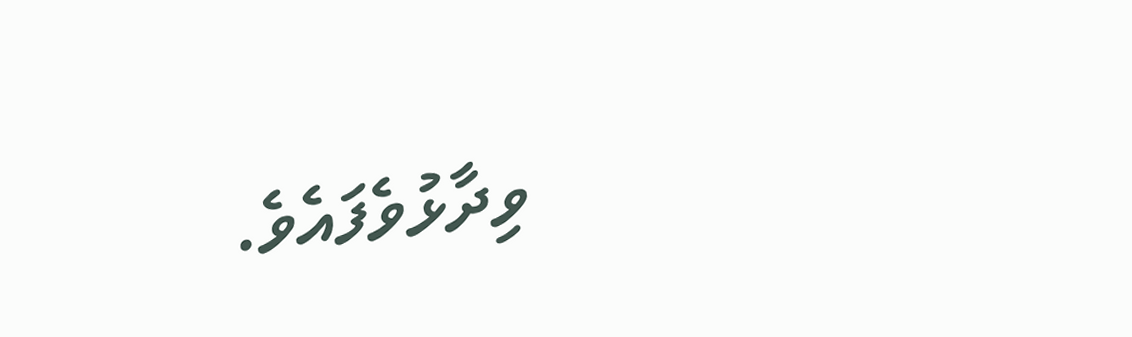ވިދާޅުވެފައެވެ.